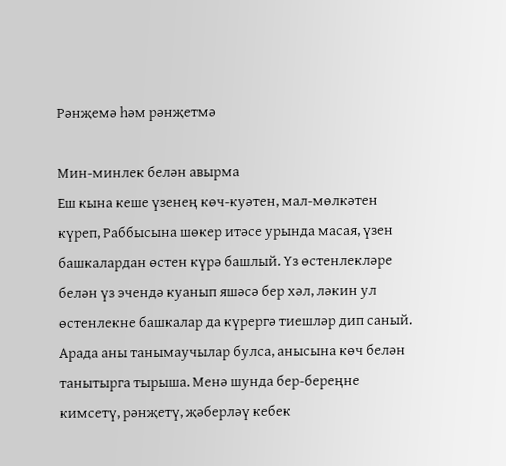Рәнҗемә һәм рәнҗетмә

Мин-минлек белән авырма
Еш кына кеше үзенең көч-куәтен, мал-мөлкәтен күреп, Раббысына шөкер итәсе урында масая, үзен башкалардан өстен күрә башлый. Үз өстенлекләре белән үз эчендә куанып яшәсә бер хәл, ләкин ул өстенлекне башкалар да күрергә тиешләр дип саный. Арада аны танымаучылар булса, анысына көч белән танытырга тырыша. Менә шунда бер-береңне кимсетү, рәнҗетү, җәберләү кебек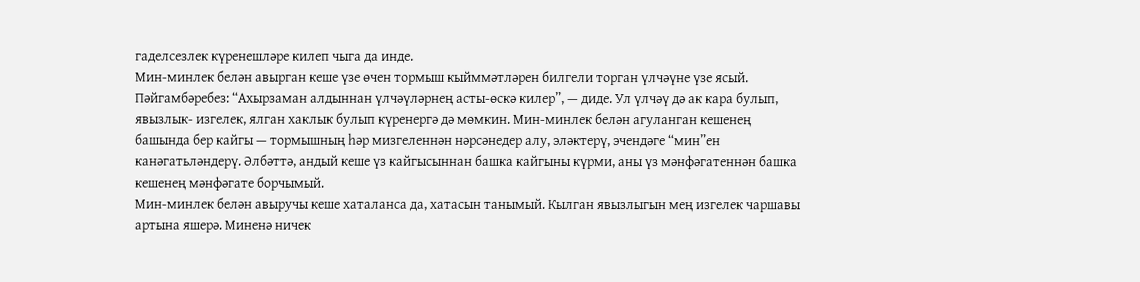гаделсезлек күренешләре килеп чыга да инде.
Мин-минлек белән авырган кеше үзе өчен тормыш кыйммәтләрен билгели торган үлчәүне үзе ясый. Пәйгамбәребез: “Ахырзаман алдыннан үлчәүләрнең асты-өскә килер”, — диде. Ул үлчәү дә ак кара булып, явызлык- изгелек, ялган хаклык булып күренергә дә мөмкин. Мин-минлек белән агуланган кешенең башында бер кайгы — тормышның һәр мизгеленнән нәрсәнедер алу, эләктерү, эчендәге “мин”ен канәгатьләндерү. Әлбәттә, андый кеше үз кайгысыннан башка кайгыны күрми, аны үз мәнфәгатеннән башка кешенең мәнфәгате борчымый.
Мин-минлек белән авыручы кеше хаталанса да, хатасын танымый. Кылган явызлыгын мең изгелек чаршавы артына яшерә. Миненә ничек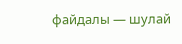файдалы — шулай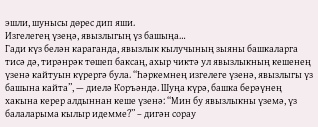эшли, шунысы дөрес дип яши.
Изгелегең үзеңә, явызлыгың үз башыңа…
Гади күз белән караганда, явызлык кылучының зыяны башкаларга тисә дә, тирәнрәк төшеп баксаң, ахыр чиктә ул явызлыкның кешенең үзенә кайтуын күрергә була. “Һәркемнең изгелеге үзенә, явызлыгы үз башына кайта”, — диелә Коръәндә. Шуңа күрә, башка берәүнең хакына керер алдыннан кеше үзенә: “Мин бу явызлыкны үземә, үз балаларыма кылыр идемме?” – дигән сорау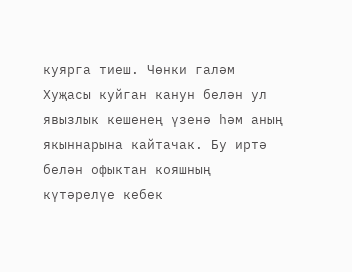куярга тиеш. Чөнки галәм Хуҗасы куйган канун белән ул явызлык кешенең үзенә һәм аның якыннарына кайтачак. Бу иртә белән офыктан кояшның күтәрелүе кебек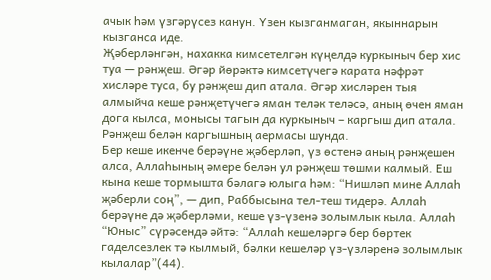ачык һәм үзгәрүсез канун. Үзен кызганмаган, якыннарын кызганса иде.
Җәберләнгән, нахакка кимсетелгән күңелдә куркыныч бер хис туа — рәнҗеш. Әгәр йөрәктә кимсетүчегә карата нәфрәт хисләре туса, бу рәнҗеш дип атала. Әгәр хисләрен тыя алмыйча кеше рәнҗетүчегә яман теләк теләсә, аның өчен яман дога кылса, монысы тагын да куркыныч – каргыш дип атала. Рәнҗеш белән каргышның аермасы шунда.
Бер кеше икенче берәүне җәберләп, үз өстенә аның рәнҗешен алса, Аллаһының әмере белән ул рәнҗеш төшми калмый. Еш кына кеше тормышта бәлагә юлыга һәм: “Нишләп мине Аллаһ җәберли соң”, — дип, Раббысына тел-теш тидерә. Аллаһ берәүне дә җәберләми, кеше үз-үзенә золымлык кыла. Аллаһ “Юныс” сүрәсендә әйтә: “Аллаһ кешеләргә бер бөртек гаделсезлек тә кылмый, бәлки кешеләр үз-үзләренә золымлык кылалар”(44).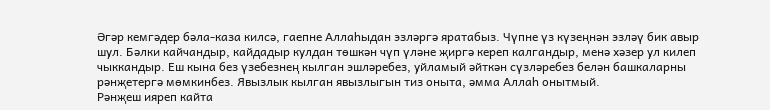Әгәр кемгәдер бәла-каза килсә, гаепне Аллаһыдан эзләргә яратабыз. Чүпне үз күзеңнән эзләү бик авыр шул. Бәлки кайчандыр, кайдадыр кулдан төшкән чүп үләне җиргә кереп калгандыр, менә хәзер ул килеп чыккандыр. Еш кына без үзебезнең кылган эшләребез, уйламый әйткән сүзләребез белән башкаларны рәнҗетергә мөмкинбез. Явызлык кылган явызлыгын тиз оныта, әмма Аллаһ онытмый.
Рәнҗеш ияреп кайта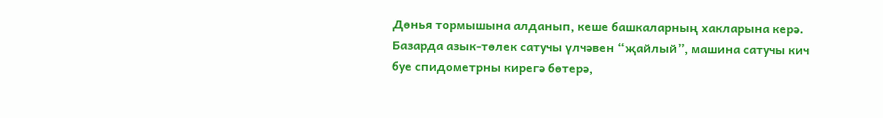Дөнья тормышына алданып, кеше башкаларның хакларына керә. Базарда азык-төлек сатучы үлчәвен “җайлый”, машина сатучы кич буе спидометрны кирегә бөтерә,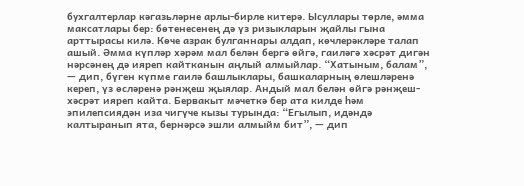бухгалтерлар кәгазьләрне арлы-бирле китерә. Ысуллары төрле, әмма максатлары бер: бөтенесенең дә үз ризыкларын җайлы гына арттырасы килә. Көче азрак булганнары алдап, көчлерәкләре талап ашый. Әмма күпләр хәрәм мал белән бергә өйгә, гаиләгә хәсрәт дигән нәрсәнең дә ияреп кайтканын аңлый алмыйлар. “Хатыным, балам”, — дип, бүген күпме гаилә башлыклары, башкаларның өлешләренә кереп, үз өсләренә рәнҗеш җыялар. Андый мал белән өйгә рәнҗеш-хәсрәт ияреп кайта. Бервакыт мәчеткә бер ата килде һәм эпилепсиядән иза чигүче кызы турында: “Егылып, идәндә калтыранып ята, бернәрсә эшли алмыйм бит”, — дип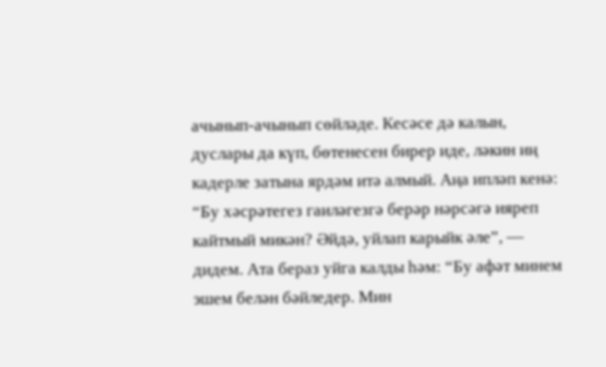ачынып-ачынып сөйләде. Кесәсе дә калын, дуслары да күп, бөтенесен бирер иде, ләкин иң кадерле затына ярдәм итә алмый. Аңа ипләп кенә: “Бу хәсрәтегез гаиләгезгә берәр нәрсәгә ияреп кайтмый микән? Әйдә, уйлап карыйк әле”, — дидем. Ата бераз уйга калды һәм: “Бу афәт минем эшем белән бәйледер. Мин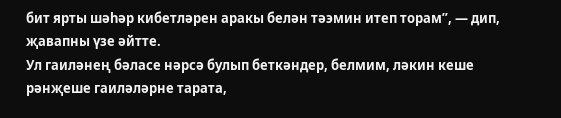бит ярты шәһәр кибетләрен аракы белән тәэмин итеп торам”, — дип, җавапны үзе әйтте.
Ул гаиләнең бәласе нәрсә булып беткәндер, белмим, ләкин кеше рәнҗеше гаиләләрне тарата,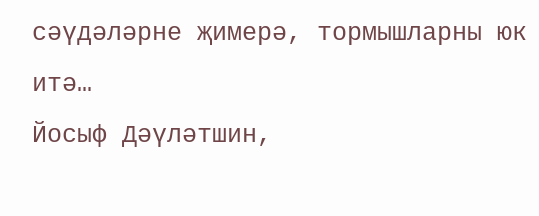сәүдәләрне җимерә, тормышларны юк итә…
Йосыф Дәүләтшин,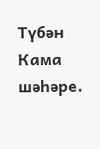Түбән Кама шәһәре.